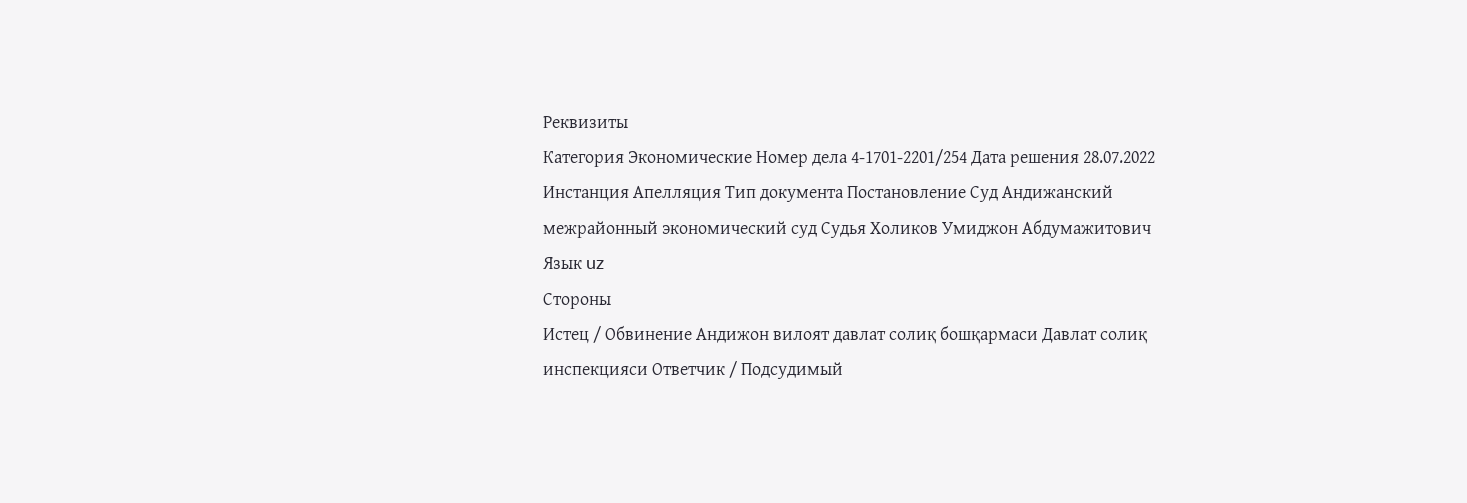Реквизиты
Категория Экономические Номер дела 4-1701-2201/254 Дата решения 28.07.2022 Инстанция Апелляция Тип документа Постановление Суд Андижанский межрайонный экономический суд Судья Холиков Умиджон Абдумажитович Язык uz
Стороны
Истец / Обвинение Андижон вилоят давлат солиқ бошқармаси Давлат солиқ инспекцияси Ответчик / Подсудимый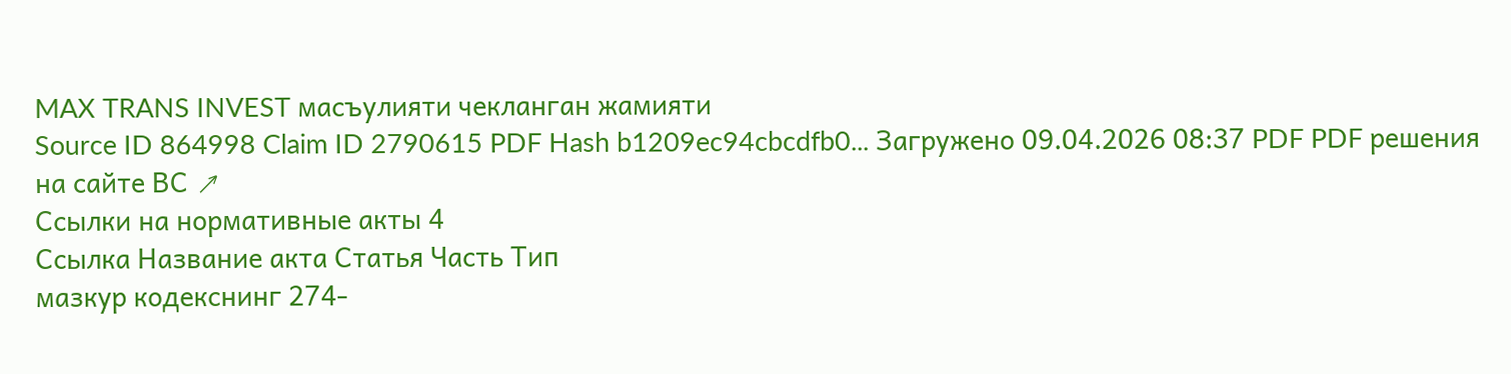MAX TRANS INVEST масъулияти чекланган жамияти
Source ID 864998 Claim ID 2790615 PDF Hash b1209ec94cbcdfb0... Загружено 09.04.2026 08:37 PDF PDF решения на сайте ВС ↗
Ссылки на нормативные акты 4
Ссылка Название акта Статья Часть Тип
мазкур кодекснинг 274-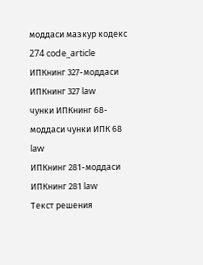моддаси мазкур кодекс 274 code_article
ИПКнинг 327-моддаси ИПКнинг 327 law
чунки ИПКнинг 68-моддаси чунки ИПК 68 law
ИПКнинг 281-моддаси ИПКнинг 281 law
Текст решения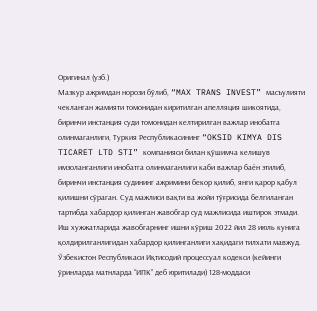Оригинал (узб.)
Мазкур ажримдан норози бўлиб, “MAX TRANS INVEST” масъулияти чекланган жамияти томонидан киритилган апелляция шикоятида, биринчи инстанция суди томонидан келтирилган важлар инобатга олинмаганлиги, Туркия Республикасининг “OKSID KIMYA DIS TICARET LTD STI” компанияси билан қўшимча келишув имзоланганлиги инобатга олинмаганлиги каби важлар баён этилиб, биринчи инстанция судининг ажримини бекор қилиб, янги қарор қабул қилишни сўраган. Суд мажлиси вақти ва жойи тўғрисида белгиланган тартибда хабардор қилинган жавобгар суд мажлисида иштирок этмади. Иш хужжатларида жавобгарнинг ишни кўриш 2022 йил 28 июль кунига қолдирилганлигидан хабардор қилинганлиги хақидаги тилхати мавжуд. Ўзбекистон Республикаси Иқтисодий процессуал кодекси (кейинги ўринларда матнларда “ИПК” деб юритилади) 128-моддаси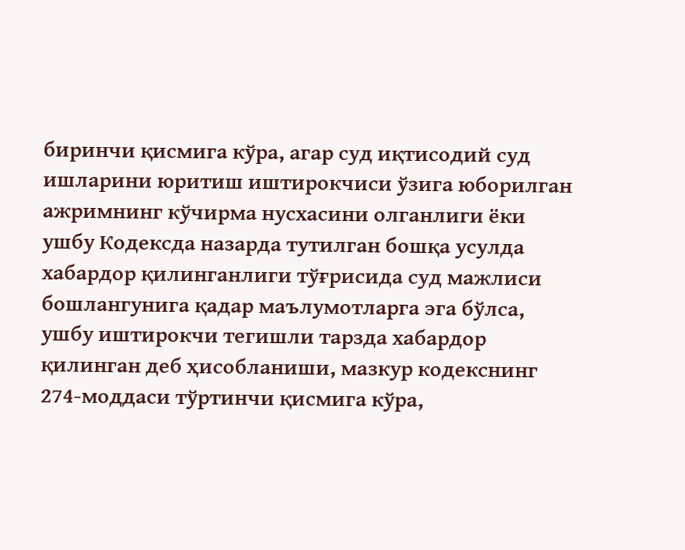биринчи қисмига кўра, агар суд иқтисодий суд ишларини юритиш иштирокчиси ўзига юборилган ажримнинг кўчирма нусхасини олганлиги ёки ушбу Кодексда назарда тутилган бошқа усулда хабардор қилинганлиги тўғрисида суд мажлиси бошлангунига қадар маълумотларга эга бўлса, ушбу иштирокчи тегишли тарзда хабардор қилинган деб ҳисобланиши, мазкур кодекснинг 274-моддаси тўртинчи қисмига кўра,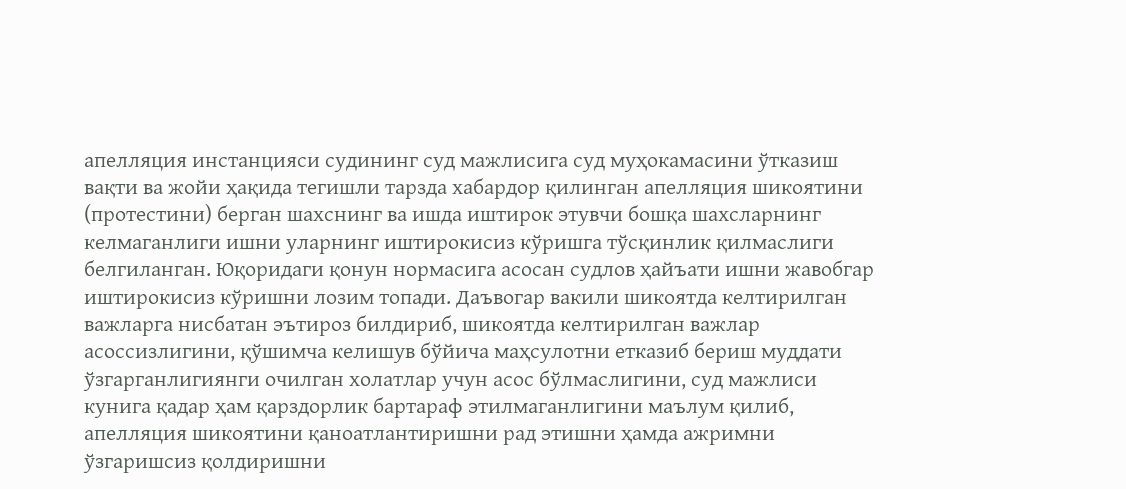апелляция инстанцияси судининг суд мажлисига суд муҳокамасини ўтказиш вақти ва жойи ҳақида тегишли тарзда хабардор қилинган апелляция шикоятини (протестини) берган шахснинг ва ишда иштирок этувчи бошқа шахсларнинг келмаганлиги ишни уларнинг иштирокисиз кўришга тўсқинлик қилмаслиги белгиланган. Юқоридаги қонун нормасига асосан судлов ҳайъати ишни жавобгар иштирокисиз кўришни лозим топади. Даъвогар вакили шикоятда келтирилган важларга нисбатан эътироз билдириб, шикоятда келтирилган важлар асоссизлигини, қўшимча келишув бўйича маҳсулотни етказиб бериш муддати ўзгарганлигиянги очилган холатлар учун асос бўлмаслигини, суд мажлиси кунига қадар ҳам қарздорлик бартараф этилмаганлигини маълум қилиб, апелляция шикоятини қаноатлантиришни рад этишни ҳамда ажримни ўзгаришсиз қолдиришни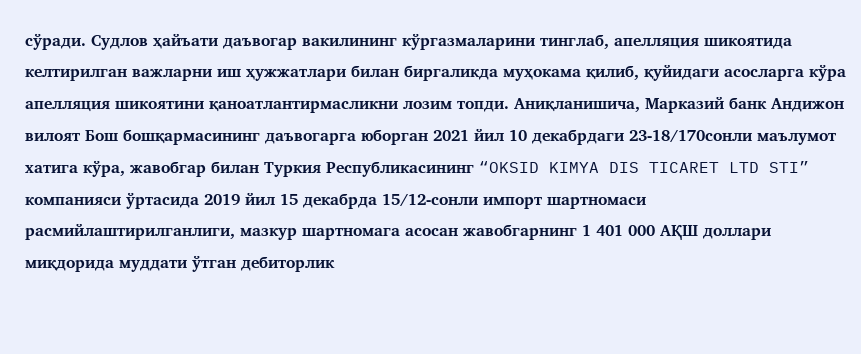сўради. Судлов ҳайъати даъвогар вакилининг кўргазмаларини тинглаб, апелляция шикоятида келтирилган важларни иш ҳужжатлари билан биргаликда муҳокама қилиб, қуйидаги асосларга кўра апелляция шикоятини қаноатлантирмасликни лозим топди. Аниқланишича, Марказий банк Андижон вилоят Бош бошқармасининг даъвогарга юборган 2021 йил 10 декабрдаги 23-18/170сонли маълумот хатига кўра, жавобгар билан Туркия Республикасининг “OKSID KIMYA DIS TICARET LTD STI” компанияси ўртасида 2019 йил 15 декабрда 15/12-сонли импорт шартномаси расмийлаштирилганлиги, мазкур шартномага асосан жавобгарнинг 1 401 000 АҚШ доллари миқдорида муддати ўтган дебиторлик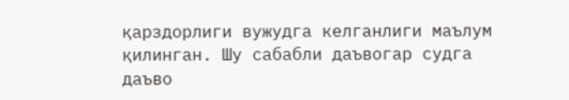қарздорлиги вужудга келганлиги маълум қилинган. Шу сабабли даъвогар судга даъво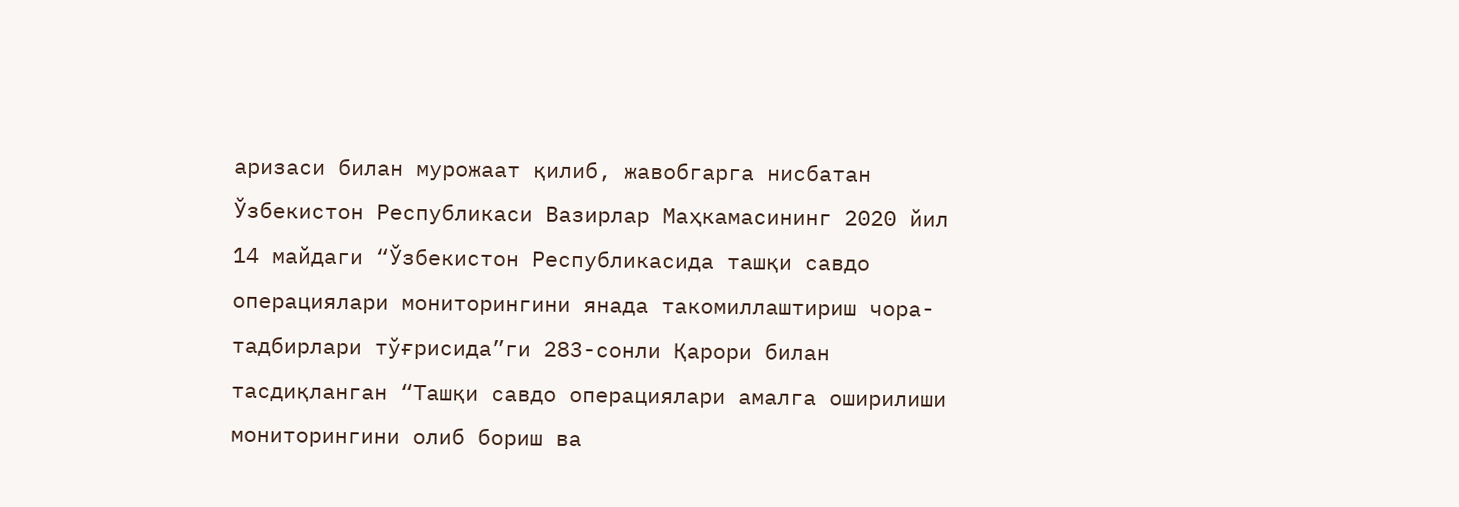аризаси билан мурожаат қилиб, жавобгарга нисбатан Ўзбекистон Республикаси Вазирлар Маҳкамасининг 2020 йил 14 майдаги “Ўзбекистон Республикасида ташқи савдо операциялари мониторингини янада такомиллаштириш чора-тадбирлари тўғрисида”ги 283-сонли Қарори билан тасдиқланган “Ташқи савдо операциялари амалга оширилиши мониторингини олиб бориш ва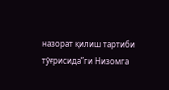назорат қилиш тартиби тўғрисида”ги Низомга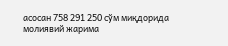асосан 758 291 250 сўм миқдорида молиявий жарима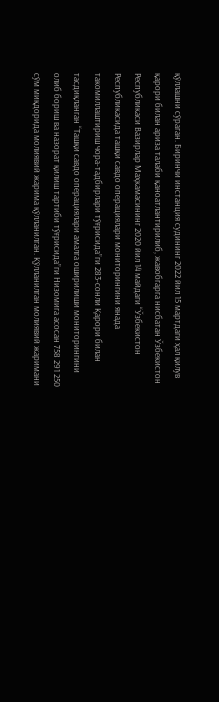қўллашни сўраган. Биринчи инстанция судининг 2022 йил 15 мартдаги ҳал қилув қарори билан ариза талаби қаноатлантирилиб, жавобгарга нисбатан Ўзбекистон Республикаси Вазирлар Маҳкамасининг 2020 йил 14 майдаги “Ўзбекистон Республикасида ташқи савдо операциялари мониторингини янада такомиллаштириш чора-тадбирлари тўғрисида”ги 283-сонли Қарори билан тасдиқланган “Ташқи савдо операциялари амалга оширилиши мониторингини олиб бориш ва назорат қилиш тартиби тўғрисида”ги Низомига асосан 758 291 250 сўм миқдорида молиявий жарима қўлланилган. Қўлланилган молиявий жаримани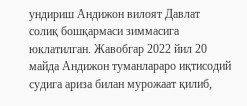ундириш Андижон вилоят Давлат солиқ бошқармаси зиммасига юклатилган. Жавобгар 2022 йил 20 майда Андижон туманлараро иқтисодий судига ариза билан мурожаат қилиб,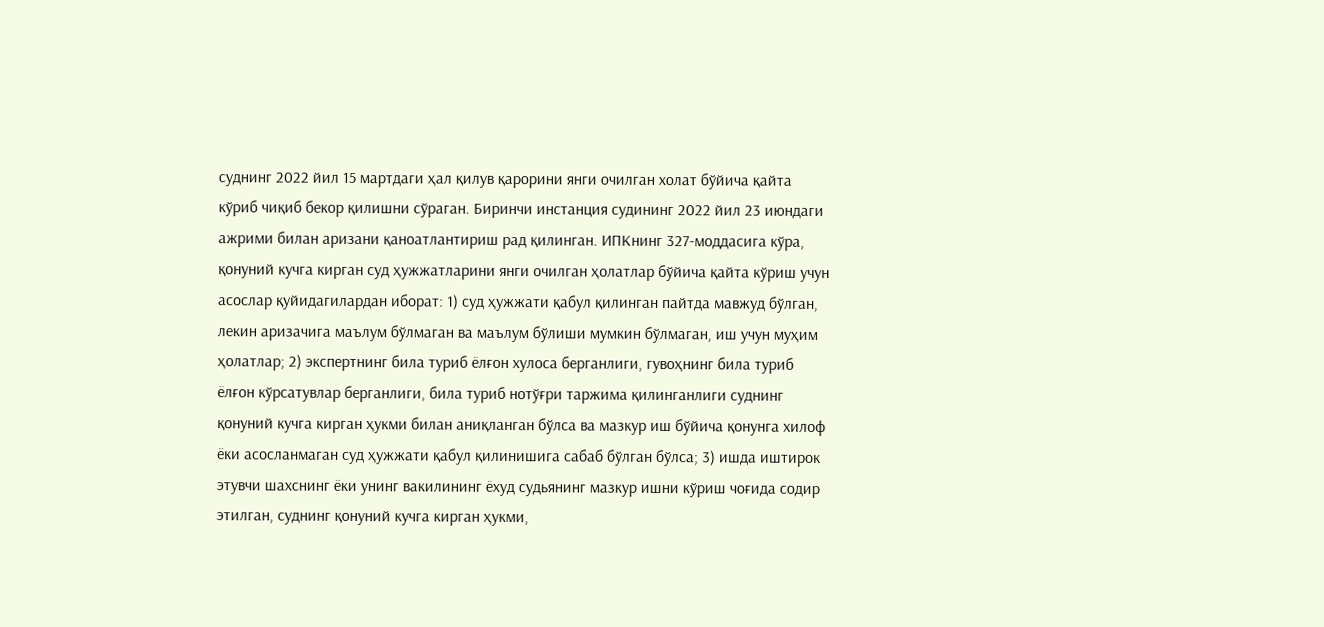суднинг 2022 йил 15 мартдаги ҳал қилув қарорини янги очилган холат бўйича қайта кўриб чиқиб бекор қилишни сўраган. Биринчи инстанция судининг 2022 йил 23 июндаги ажрими билан аризани қаноатлантириш рад қилинган. ИПКнинг 327-моддасига кўра, қонуний кучга кирган суд ҳужжатларини янги очилган ҳолатлар бўйича қайта кўриш учун асослар қуйидагилардан иборат: 1) суд ҳужжати қабул қилинган пайтда мавжуд бўлган, лекин аризачига маълум бўлмаган ва маълум бўлиши мумкин бўлмаган, иш учун муҳим ҳолатлар; 2) экспертнинг била туриб ёлғон хулоса берганлиги, гувоҳнинг била туриб ёлғон кўрсатувлар берганлиги, била туриб нотўғри таржима қилинганлиги суднинг қонуний кучга кирган ҳукми билан аниқланган бўлса ва мазкур иш бўйича қонунга хилоф ёки асосланмаган суд ҳужжати қабул қилинишига сабаб бўлган бўлса; 3) ишда иштирок этувчи шахснинг ёки унинг вакилининг ёхуд судьянинг мазкур ишни кўриш чоғида содир этилган, суднинг қонуний кучга кирган ҳукми,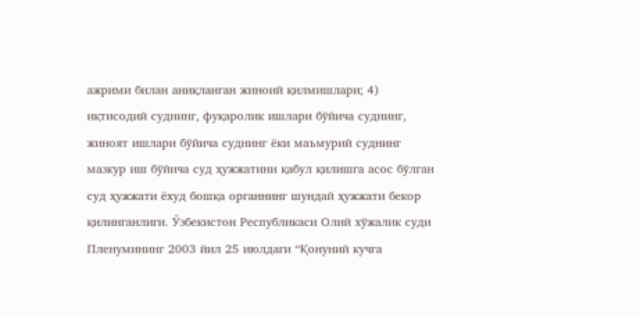ажрими билан аниқланган жиноий қилмишлари; 4) иқтисодий суднинг, фуқаролик ишлари бўйича суднинг, жиноят ишлари бўйича суднинг ёки маъмурий суднинг мазкур иш бўйича суд ҳужжатини қабул қилишга асос бўлган суд ҳужжати ёхуд бошқа органнинг шундай ҳужжати бекор қилинганлиги. Ўзбекистон Республикаси Олий хўжалик суди Пленумининг 2003 йил 25 июлдаги “Қонуний кучга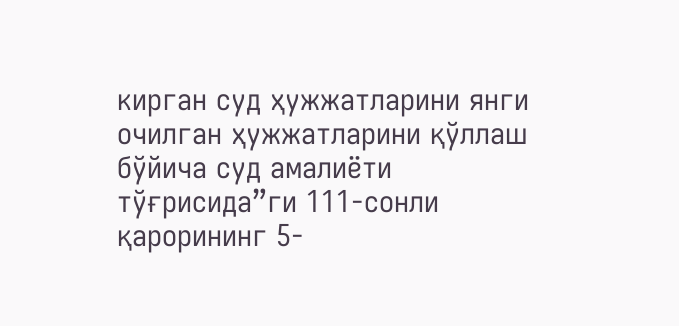кирган суд ҳужжатларини янги очилган ҳужжатларини қўллаш бўйича суд амалиёти тўғрисида”ги 111-сонли қарорининг 5-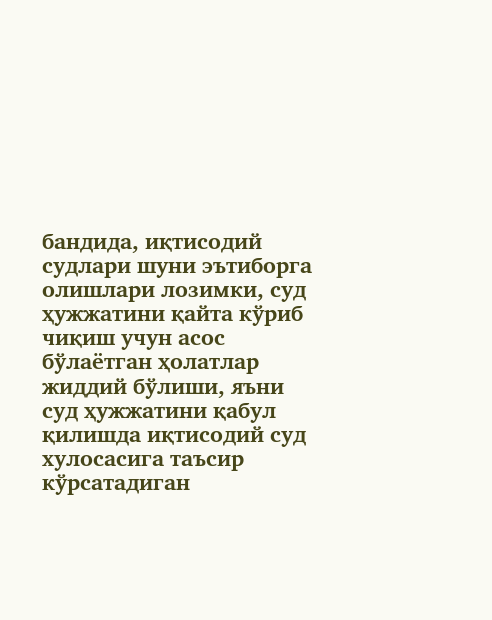бандида, иқтисодий судлари шуни эътиборга олишлари лозимки, суд ҳужжатини қайта кўриб чиқиш учун асос бўлаётган ҳолатлар жиддий бўлиши, яъни суд ҳужжатини қабул қилишда иқтисодий суд хулосасига таъсир кўрсатадиган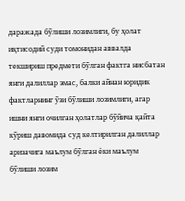даражада бўлиши лозимлиги, бу ҳолат иқтисодий суди томонидан аввалда текшириш предмети бўлган фактга нисбатан янги далиллар эмас, балки айнан юридик фактларнинг ўзи бўлиши лозимлиги, агар ишни янги очилган ҳолатлар бўйича қайта кўриш давомида суд келтирилган далиллар аризачига маълум бўлган ёки маълум бўлиши лозим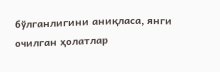бўлганлигини аниқласа, янги очилган ҳолатлар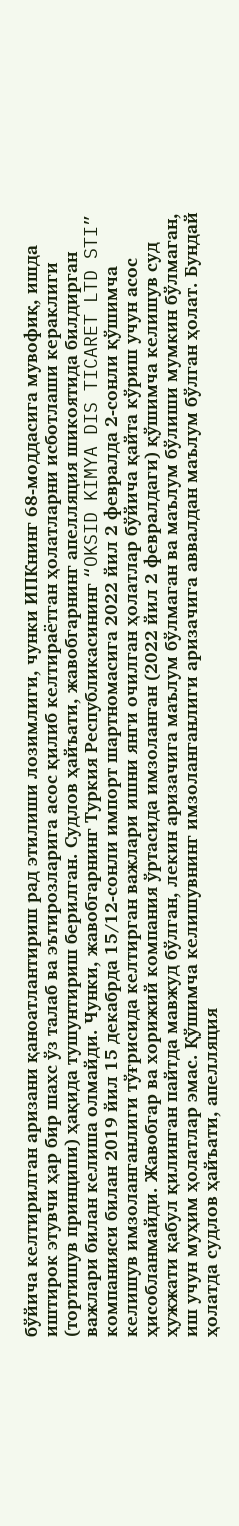бўйича келтирилган аризани қаноатлантириш рад этилиши лозимлиги, чунки ИПКнинг 68-моддасига мувофиқ, ишда иштирок этувчи ҳар бир шахс ўз талаб ва эътирозларига асос қилиб келтираётган ҳолатларни исботлаши кераклиги (тортишув принципи) ҳақида тушунтириш берилган. Судлов ҳайъати, жавобгарнинг апелляция шикоятида билдирган важлари билан келиша олмайди. Чунки, жавобгарнинг Туркия Республикасининг “OKSID KIMYA DIS TICARET LTD STI” компанияси билан 2019 йил 15 декабрда 15/12-сонли импорт шартномасига 2022 йил 2 февралда 2-сонли қўшимча келишув имзоланганлиги тўғрисида келтирган важлари ишни янги очилган ҳолатлар бўйича қайта кўриш учун асос ҳисобланмайди. Жавобгар ва хорижий компания ўртасида имзоланган (2022 йил 2 февралдаги) қўшимча келишув суд ҳужжати қабул қилинган пайтда мавжуд бўлган, лекин аризачига маълум бўлмаган ва маълум бўлиши мумкин бўлмаган, иш учун муҳим ҳолатлар эмас. Қўшимча келишувнинг имзоланганлиги аризачига аввалдан маълум бўлган ҳолат. Бундай ҳолатда судлов ҳайъати, апелляция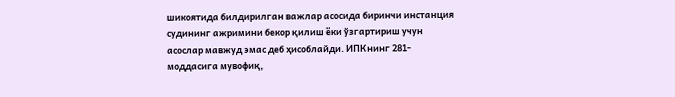шикоятида билдирилган важлар асосида биринчи инстанция судининг ажримини бекор қилиш ёки ўзгартириш учун асослар мавжуд эмас деб ҳисоблайди. ИПКнинг 281-моддасига мувофиқ,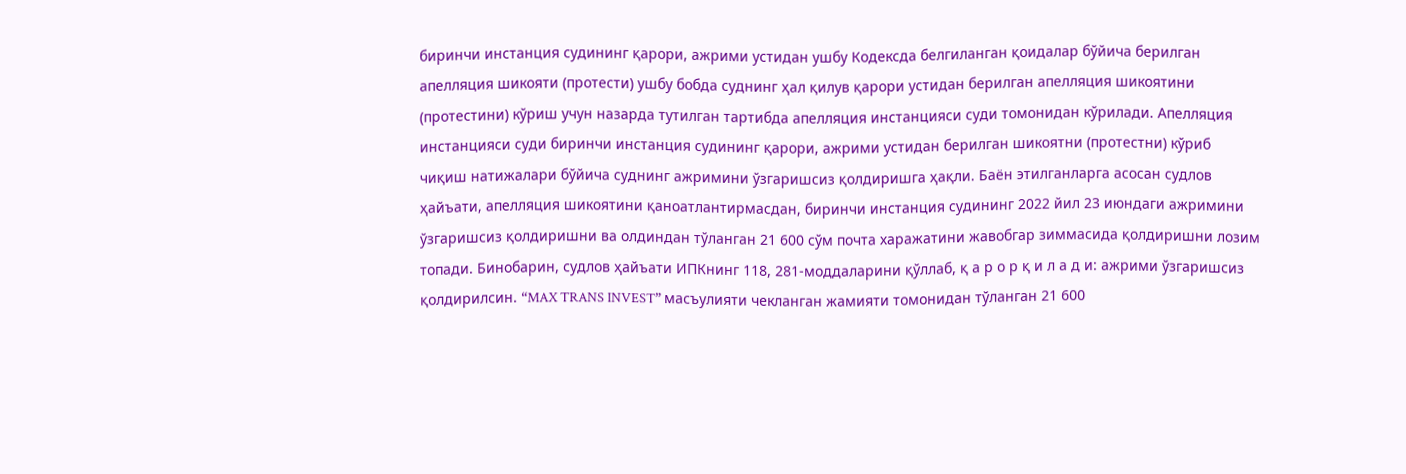биринчи инстанция судининг қарори, ажрими устидан ушбу Кодексда белгиланган қоидалар бўйича берилган апелляция шикояти (протести) ушбу бобда суднинг ҳал қилув қарори устидан берилган апелляция шикоятини (протестини) кўриш учун назарда тутилган тартибда апелляция инстанцияси суди томонидан кўрилади. Апелляция инстанцияси суди биринчи инстанция судининг қарори, ажрими устидан берилган шикоятни (протестни) кўриб чиқиш натижалари бўйича суднинг ажримини ўзгаришсиз қолдиришга ҳақли. Баён этилганларга асосан судлов ҳайъати, апелляция шикоятини қаноатлантирмасдан, биринчи инстанция судининг 2022 йил 23 июндаги ажримини ўзгаришсиз қолдиришни ва олдиндан тўланган 21 600 сўм почта харажатини жавобгар зиммасида қолдиришни лозим топади. Бинобарин, судлов ҳайъати ИПКнинг 118, 281-моддаларини қўллаб, қ а р о р қ и л а д и: ажрими ўзгаришсиз қолдирилсин. “MAX TRANS INVEST” масъулияти чекланган жамияти томонидан тўланган 21 600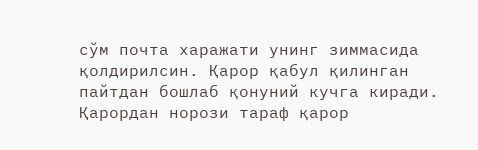сўм почта харажати унинг зиммасида қолдирилсин. Қарор қабул қилинган пайтдан бошлаб қонуний кучга киради. Қарордан норози тараф қарор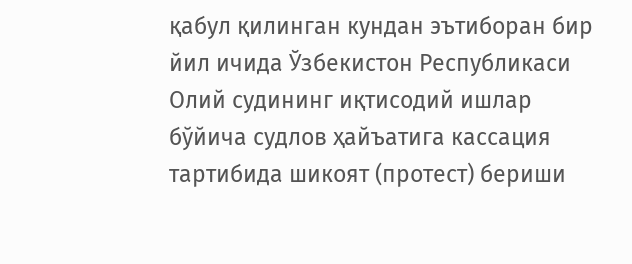қабул қилинган кундан эътиборан бир йил ичида Ўзбекистон Республикаси Олий судининг иқтисодий ишлар бўйича судлов ҳайъатига кассация тартибида шикоят (протест) бериши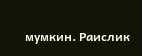мумкин. Раислик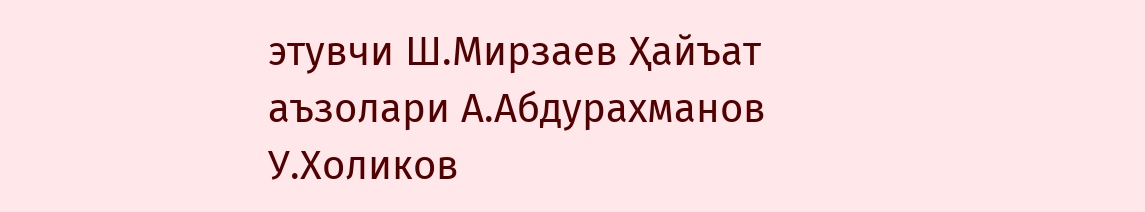этувчи Ш.Мирзаев Ҳайъат аъзолари А.Абдурахманов У.Холиков